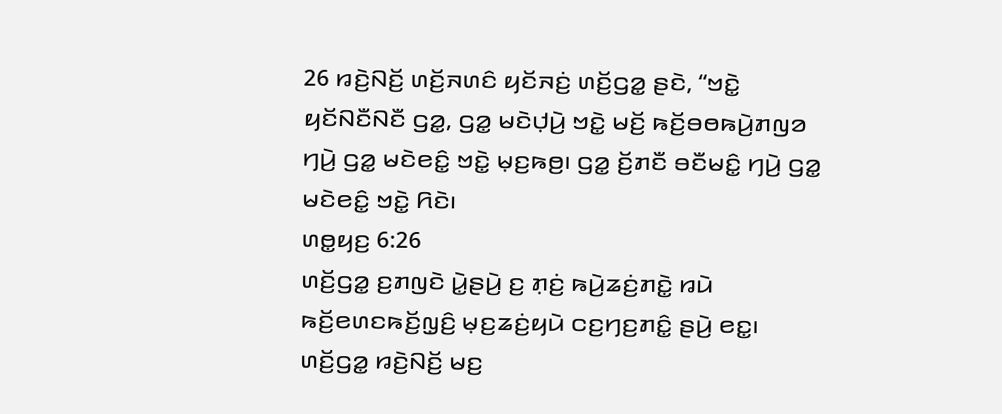26 ꤙꤢꤧ꤬ꤡꤢꤩ꤬ ꤛꤢꤩ꤬ꤏꤛꤢꤨ ꤟꤢꤩꤏꤢꤦ꤬ ꤛꤢꤩ꤬ꤞꤤ꤭ ꤔꤢꤧ, “ꤠꤢꤧ꤭ ꤟꤢꤩꤡꤢꤪꤡꤢꤪ ꤞꤤ꤭, ꤞꤤ꤭ ꤗꤢꤧꤓ꤫ꤣꤧ꤬ ꤠꤢꤧ꤭ ꤗꤢꤩ꤬ ꤒꤢꤩ꤬ꤋꤥꤒꤣꤧ꤬ꤊꤜꤤ ꤚꤣꤧ꤬ ꤞꤤ꤭ ꤗꤢꤧꤕꤢꤨ꤭ ꤠꤢꤧ꤭ ꤗ꤫ꤢ꤬ꤒꤥ꤬꤯ ꤞꤤ꤭ ꤢꤩ꤬ꤊꤢꤪ ꤋꤢꤪꤗꤢꤨ꤭ ꤚꤣꤧ꤬ ꤞꤤ꤭ ꤗꤢꤧꤕꤢꤨ꤭ ꤠꤢꤧ꤭ ꤖꤢꤧ꤯
ꤛꤥ꤭ꤟꤢ꤬ 6:26
ꤛꤢꤩ꤬ꤞꤤ꤭ ꤢ꤬ꤊꤜꤢꤧ ꤣꤧ꤭ꤔꤣꤧ꤬ ꤢ꤬ ꤊ꤫ꤢꤦ꤬ ꤒꤣꤧ꤬ꤘꤢꤦ꤬ꤊꤢꤧ꤭ ꤙꤣꤧ ꤒꤢꤩ꤬ꤕꤛꤢꤒꤢꤩ꤬ꤜ꤫ꤢꤨ꤬ ꤗ꤫ꤢ꤬ꤘꤢꤦ꤬ꤟꤣꤧ ꤍꤢ꤬ꤚꤢ꤬ꤊꤢꤨ꤭ ꤔꤣꤧ꤬ ꤕꤢ꤭꤯ ꤛꤢꤩ꤬ꤞꤤ꤭ ꤙꤢꤧ꤬ꤡꤢꤩ꤬ ꤗꤢ꤬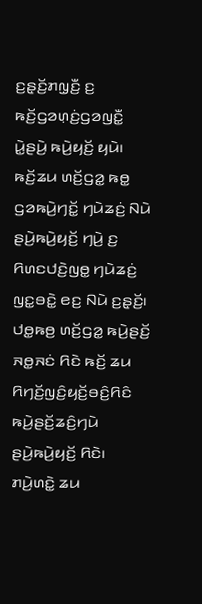ꤢ꤬ꤔ꤫ꤢꤩ꤬ꤊꤜ꤫ꤢꤪ꤬ ꤢ꤬ ꤒꤢꤩ꤬ꤞꤤꤛ꤫ꤢꤦ꤬ꤞꤤꤜꤢꤪ꤭ ꤣꤧ꤭ꤔꤣꤧ꤬ ꤒꤣꤧ꤬ꤟꤢꤩ꤬ ꤟꤣꤧ꤯ ꤒꤢꤩ꤬ꤘꤣ ꤛꤢꤩ꤬ꤞꤤ꤭ ꤒꤥ꤭ ꤞꤤꤒꤣꤧ꤬ꤚꤢꤩ꤭ ꤚꤣꤧꤘꤢꤦ꤬ ꤡꤣꤧ ꤔꤣꤧ꤬ꤒꤣꤧ꤬ꤟꤢꤩ꤬ ꤚꤣꤧ꤬ ꤢ꤬ ꤖꤛꤢꤓꤢꤧ꤬ꤜꤥ꤭ ꤚꤣꤧꤘꤢꤦ꤬ ꤜꤢ꤭ꤋꤢꤧ꤭ ꤕꤢ꤬ ꤡꤣꤧ ꤢ꤬ꤔ꤫ꤢꤩ꤬꤯ ꤓꤥ꤭ꤒꤥ꤬ ꤛꤢꤩ꤬ꤞꤤ꤭ ꤒꤣꤧ꤬ꤔꤢꤩ꤬ ꤏꤥ꤭ꤏꤢꤦ ꤖꤢꤧ ꤒꤢꤩ꤬ ꤘꤣ ꤖꤚꤢꤩ꤬ꤜꤢꤨ꤬ꤟꤢꤩ꤬ꤋꤢꤨ꤬ꤖꤢꤨ ꤒꤣꤧ꤬ꤔꤢꤩ꤬ꤘꤢꤨ꤬ꤚꤣꤧ ꤔꤣꤧ꤬ꤒꤣꤧ꤬ꤟꤢꤩ꤬ ꤖꤢꤧ꤯
ꤊꤣꤧ꤬ꤛꤢꤧ꤭ ꤘꤣ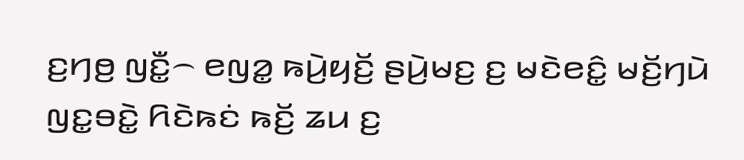ꤢ꤬ꤚꤥ꤬ ꤜꤢꤪ꤭꤮ ꤕꤜꤤ꤭ ꤒꤣꤧ꤬ꤟꤢꤩ꤬ ꤔꤣꤧ꤬ꤗꤢ꤬ ꤢ꤬ ꤗꤢꤧꤕꤢꤨ꤭ ꤗꤢꤩ꤬ꤚꤣꤧ ꤜꤢ꤭ꤋꤢꤧ꤭ ꤖꤢꤧꤒꤢꤦ ꤒꤢꤩ꤬ ꤘꤣ ꤢ꤬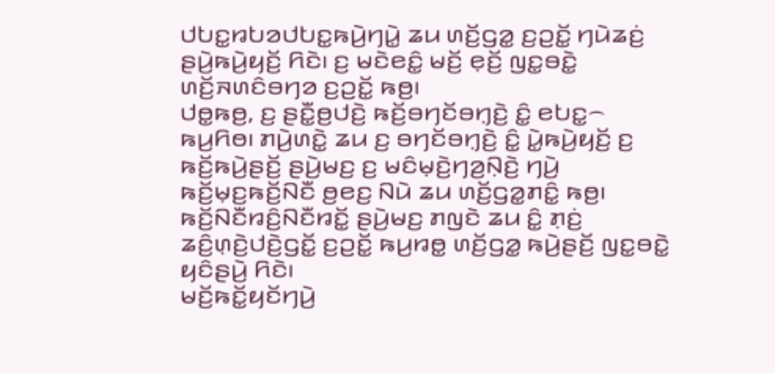ꤓꤝꤢ꤭ꤙꤝꤤꤓꤝꤢ꤭ꤒꤣꤧ꤬ꤚꤣꤧ꤭ ꤘꤣ ꤛꤢꤩ꤬ꤞꤤ꤭ ꤢ꤬ꤑꤢꤩ꤭ ꤚꤣꤧꤘꤢꤦ꤬ ꤔꤣꤧ꤬ꤒꤣꤧ꤬ꤟꤢꤩ꤬ ꤖꤢꤧ꤯ ꤢ꤬ ꤗꤢꤧꤕꤢꤨ꤭ ꤗꤢꤩ꤬ ꤕ꤫ꤢꤩ꤬ ꤜꤢ꤭ꤋꤢꤧ꤭ ꤛꤢꤩ꤬ꤏꤛꤢꤨꤋꤚꤤ ꤢ꤬ꤑꤢꤩ꤭ ꤒꤥ꤬꤯
ꤓꤥ꤭ꤒꤥ꤬, ꤢ꤬ ꤔꤢꤪ꤭ꤥ꤬ꤓꤢꤧ꤬ ꤒꤢꤩ꤬ꤋꤚꤢꤩꤋꤚ꤫ꤢꤧ꤬ ꤢꤨ꤭ ꤕꤝꤢ꤭꤮ ꤒꤣ꤬ꤖꤥ꤯ ꤊꤣꤧ꤬ꤛꤢꤧ꤭ ꤘꤣ ꤢ꤬ ꤋꤚꤢꤩꤋꤚ꤫ꤢꤧ꤬ ꤢꤨ꤭ ꤣꤧ꤭ꤒꤣꤧ꤬ꤟꤢꤩ꤬ ꤢ꤬ ꤒꤢꤩ꤬ꤒꤣꤧ꤬ꤔꤢꤩ꤬ ꤔꤣꤧ꤬ꤗꤢ꤬ ꤢ꤬ ꤗꤢꤨꤗ꤫ꤢꤧ꤬ꤚꤤ꤬ꤡ꤫ꤢꤧ꤬ ꤚꤣꤧ꤬ ꤒꤢꤩ꤬ꤗ꤫ꤢ꤬ꤒꤢꤩ꤬ꤡꤢꤪ ꤥ꤬ꤕꤢ꤬ ꤡꤣꤧ ꤘꤣ ꤛꤢꤩ꤬ꤞꤤ꤭ꤊꤢꤨ꤭ ꤒꤥ꤬꤯ ꤒꤢꤩ꤬ꤡꤢꤪꤙꤢꤨ꤬ꤡꤢꤪꤙꤢꤩ꤭ ꤔꤣꤧ꤬ꤗꤢ꤬ ꤊꤜꤢꤧ ꤘꤣ ꤢꤨ꤭ ꤊ꤫ꤢꤦ꤬ ꤘꤢꤨ꤬ꤛ꤫ꤢꤧ꤬ꤓꤢꤧ꤬ꤞꤢꤩ꤭ ꤢ꤬ꤑꤢꤩ꤭ ꤒꤣ꤬ꤙꤥ꤭ ꤛꤢꤩ꤬ꤞꤤ꤭ ꤒꤣꤧ꤬ꤔꤢꤩ꤬ ꤜꤢ꤭ꤋꤢꤧ꤭ ꤟꤢꤨꤔꤣꤧ꤬ ꤖꤢꤧ꤯
ꤗꤢꤩ꤬ꤒꤢꤩ꤭ꤟꤢꤩꤚꤣꤧ꤬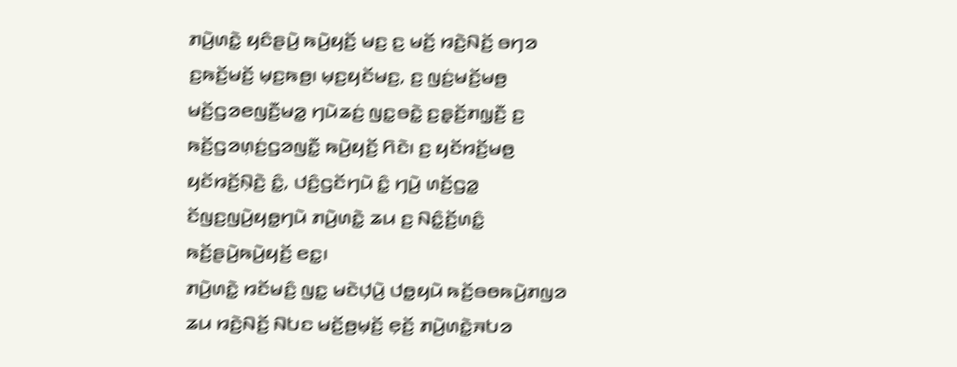ꤊꤣꤧ꤬ꤛꤢꤧ꤭ ꤟꤢꤨꤔꤣꤧ꤬ ꤒꤣꤧ꤬ꤟꤢꤩ꤬ ꤗꤢ꤬ ꤢ꤬ ꤗꤢꤩ꤬ ꤙꤢꤧ꤬ꤡꤢꤩ꤬ ꤋꤚꤤ ꤢ꤬ꤒꤢꤩ꤬ꤗꤢꤩ꤬ ꤗ꤫ꤢ꤬ꤒꤥ꤬꤯ ꤗ꤫ꤢ꤬ꤟꤢꤩꤗꤢ꤬, ꤢ꤬ ꤜꤢꤦ꤬ꤗꤢꤩ꤬ꤗꤥ꤬ ꤗꤢꤩ꤬ꤞꤤꤕꤜꤢꤪ꤬ꤗꤤ꤭ ꤚꤣꤧꤘꤢꤦ꤬ ꤜꤢ꤭ꤋꤢꤧ꤭ ꤢ꤬ꤔ꤫ꤢꤩ꤬ꤊꤜ꤫ꤢꤪ꤬ ꤢ꤬ ꤒꤢꤩ꤬ꤞꤤꤛ꤫ꤢꤦ꤬ꤞꤤꤜꤢꤪ꤭ ꤒꤣꤧ꤬ꤟꤢꤩ꤬ ꤖꤢꤧ꤯ ꤢ꤬ ꤟꤢꤩꤙꤢꤩ꤬ꤗꤥ꤬ ꤟꤢꤩꤙꤢꤩ꤬ꤡ꤫ꤢꤧ꤬ ꤢꤨ꤭, ꤓꤢꤨ꤬ꤞꤢꤩꤚꤣꤧ ꤢꤨ꤭ ꤚꤣꤧ꤬ ꤛꤢꤩ꤬ꤞꤤ꤭ ꤢꤩꤜꤢ꤬ꤜꤣꤧ꤬ꤟꤥ꤭ꤚꤣꤧ ꤊꤣꤧ꤬ꤛꤢꤧ꤭ ꤘꤣ ꤢ꤬ ꤡꤢꤨ꤭ꤢꤩ꤬ꤛꤢꤨ꤭ ꤒꤢꤩ꤬ꤔꤣꤧ꤬ꤒꤣꤧ꤬ꤟꤢꤩ꤬ ꤕꤢ꤭꤯
ꤊꤣꤧ꤬ꤛꤢꤧ꤭ ꤙꤢꤩꤗꤢꤨ꤬ ꤜꤢ꤭ ꤗꤢꤧꤓ꤫ꤣꤧ꤬ ꤓꤥ꤭ꤟꤣꤧ ꤒꤢꤩ꤬ꤋꤥꤒꤣꤧ꤬ꤊꤜꤤ ꤘꤣ ꤙꤢꤧ꤬ꤡꤢꤩ꤬ ꤡꤝꤢ ꤗꤢꤩ꤬ꤥ꤬ꤗ꤫ꤢꤩ꤬ ꤕ꤫ꤢꤩ꤬ ꤊꤣꤧ꤬ꤛꤢꤧ꤭ꤏꤝꤤ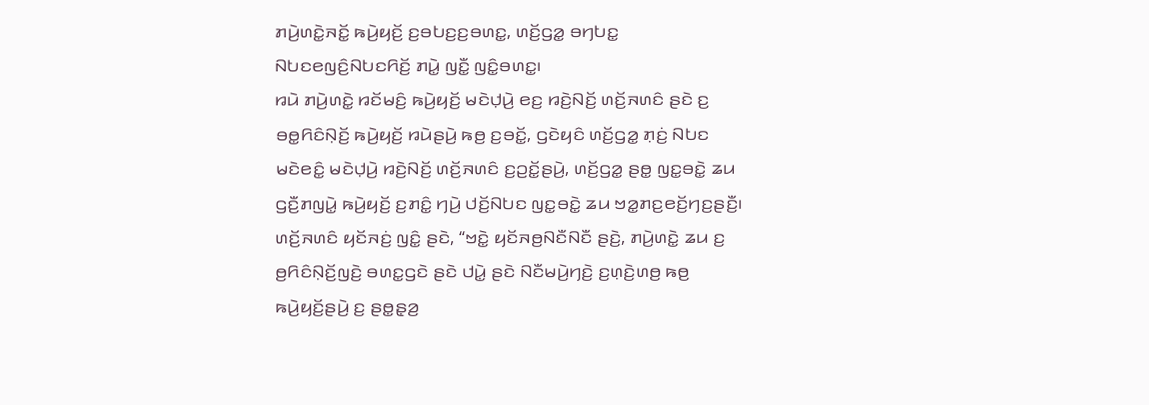ꤊꤣꤧ꤬ꤛꤢꤧ꤭ꤏꤢꤩ꤭ ꤒꤣꤧ꤬ꤟꤢꤩ꤬ ꤢ꤬ꤋꤝꤢ꤬ꤢ꤬ꤋꤛꤢ꤭, ꤛꤢꤩ꤬ꤞꤤ꤭ ꤋꤚꤝꤢ꤭ ꤡꤝꤢꤕꤜꤢꤨ꤬ꤡꤝꤢꤖꤢꤩ꤬ ꤊꤣꤧ꤭ ꤜꤢꤪ꤭ ꤜꤢꤨ꤭ꤋꤛꤢ꤭꤯
ꤙꤣꤧ ꤊꤣꤧ꤬ꤛꤢꤧ꤭ ꤙꤢꤩꤗꤢꤨ꤬ ꤒꤣꤧ꤬ꤟꤢꤩ꤬ ꤗꤢꤧꤓ꤫ꤣꤧ꤬ ꤕꤢ꤬ ꤙꤢꤧ꤬ꤡꤢꤩ꤬ ꤛꤢꤩ꤬ꤏꤛꤢꤨ ꤔꤢꤧ ꤢ꤬ ꤋꤥ꤭ꤖꤢꤨꤡ꤫ꤢꤩ꤬ ꤒꤣꤧ꤬ꤟꤢꤩ꤬ ꤙꤣꤧꤔꤣꤧ꤬ ꤒꤥ꤬ ꤢ꤬ꤋꤢꤩ꤭, ꤞꤢꤧꤟꤢꤨ ꤛꤢꤩ꤬ꤞꤤ꤭ ꤊ꤫ꤢꤦ꤬ ꤡꤝꤢ ꤗꤢꤧꤕꤢꤨ꤭ ꤗꤢꤧꤓ꤫ꤣꤧ꤬ ꤙꤢꤧ꤬ꤡꤢꤩ꤬ ꤛꤢꤩ꤬ꤏꤛꤢꤨ ꤢ꤬ꤑꤢꤩ꤭ꤔꤣꤧ꤬, ꤛꤢꤩ꤬ꤞꤤ꤭ ꤔꤥ꤭ ꤜꤢ꤭ꤋꤢꤧ꤭ ꤘꤣ ꤞꤢꤪ꤬ꤊꤜꤣꤧ꤭ ꤒꤣꤧ꤬ꤟꤢꤩ꤬ ꤢ꤬ꤊꤢꤨ꤭ ꤚꤣꤧ꤬ ꤓꤢꤩ꤬ꤡꤝꤢ ꤜꤢ꤭ꤋꤢꤧ꤭ ꤘꤣ ꤠꤤ꤭ꤊꤢ꤬ꤕꤢꤩ꤬ꤚꤢ꤬ꤔꤢꤪ꤬꤯
ꤛꤢꤩ꤬ꤏꤛꤢꤨ ꤟꤢꤩꤏꤢꤦ꤬ ꤜꤢꤨ꤭ ꤔꤢꤧ, “ꤠꤢꤧ꤭ ꤟꤢꤩꤏꤥ꤬ꤡꤢꤪꤡꤢꤪ ꤔꤢꤧ꤬, ꤊꤣꤧ꤬ꤛꤢꤧ꤭ ꤘꤣ ꤢ꤬ ꤥ꤬ꤖꤢꤨꤡ꤫ꤢꤩ꤬ꤜꤢꤧ꤬ ꤋꤛꤢ꤭ꤞꤢꤧ ꤔꤢꤧ ꤓꤣꤧ꤭ ꤔꤢꤧ ꤡꤢꤪꤗꤣꤧ꤬ꤚꤢꤧ꤬ ꤢ꤬ꤛ꤫ꤢꤧ꤬ꤛꤥ꤬ ꤒꤥ꤬ ꤒꤣꤧ꤬ꤟꤢꤩ꤬ꤔꤣꤧ꤬ ꤢ꤬ ꤔꤥ꤭ꤔ꤫ꤤ꤬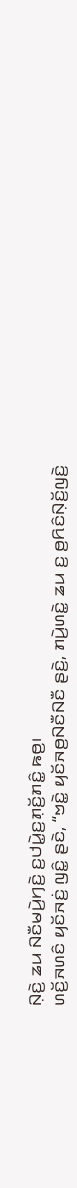ꤡ꤫ꤢꤧ꤬ ꤘꤣ ꤡꤢꤪꤗꤣꤧ꤬ꤚꤢꤧ꤬ ꤢ꤬ꤓꤣꤧ꤭ꤢ꤬ꤊ꤫ꤢꤩ꤬ꤊꤢꤨ꤭ ꤒꤥ꤬꤯
ꤛꤢꤩ꤬ꤏꤛꤢꤨ ꤟꤢꤩꤏꤢꤦ꤬ ꤜꤢꤨ꤭ ꤔꤢꤧ, “ꤠꤢꤧ꤭ ꤟꤢꤩꤏꤥ꤬ꤡꤢꤪꤡꤢꤪ ꤔꤢꤧ꤬, ꤊꤣꤧ꤬ꤛꤢꤧ꤭ ꤘꤣ ꤢ꤬ ꤥ꤬ꤖꤢꤨꤡ꤫ꤢꤩ꤬ꤜꤢꤧ꤬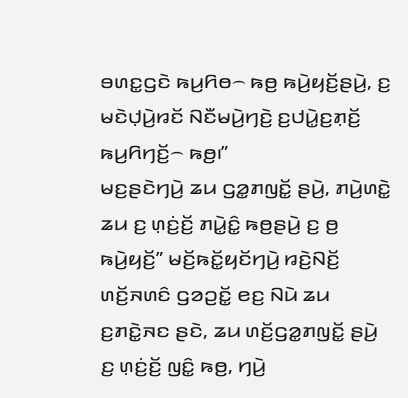ꤋꤛꤢ꤭ꤞꤢꤧ ꤒꤣ꤬ꤖꤥ꤮ ꤒꤥ꤬ ꤒꤣꤧ꤬ꤟꤢꤩ꤬ꤔꤣꤧ꤬, ꤢ꤬ ꤗꤢꤧꤓ꤫ꤣꤧ꤬ꤙꤢꤩ ꤡꤢꤪꤗꤣꤧ꤬ꤚꤢꤧ꤬ ꤢ꤬ꤓꤣꤧ꤭ꤢ꤬ꤊ꤫ꤢꤩ꤬ ꤒꤣ꤬ꤖꤚꤢꤩ꤬꤮ ꤒꤥ꤬꤯”
ꤗꤢ꤬ꤔꤢꤧꤚꤣꤧ꤬ ꤘꤣ ꤞꤤ꤭ꤊꤜꤢꤩ꤭ ꤔꤣꤧ꤬, ꤊꤣꤧ꤬ꤛꤢꤧ꤭ ꤘꤣ ꤢ꤬ ꤛ꤫ꤢꤦ꤬ꤢꤩ꤬ ꤊꤣꤧ꤭ꤢꤨ꤭ ꤒꤥ꤬ꤔꤣꤧ꤬ ꤢ꤬ ꤥ꤬ ꤒꤣꤧ꤬ꤟꤢꤩ꤬” ꤗꤢꤩ꤬ꤒꤢꤩ꤭ꤟꤢꤩꤚꤣꤧ꤬ ꤙꤢꤧ꤬ꤡꤢꤩ꤬ ꤛꤢꤩ꤬ꤏꤛꤢꤨ ꤞꤤꤑꤢꤩ꤭ ꤕꤢ꤬ ꤡꤣꤧ ꤘꤣ ꤢ꤬ꤊꤢꤧ꤭ꤏꤢ ꤔꤢꤧ, ꤘꤣ ꤛꤢꤩ꤬ꤞꤤ꤭ꤊꤜꤢꤩ꤭ ꤔꤣꤧ꤬ ꤢ꤬ ꤛ꤫ꤢꤦ꤬ꤢꤩ꤬ ꤜꤢꤨ꤭ ꤒꤥ꤬, ꤚꤣꤧ꤬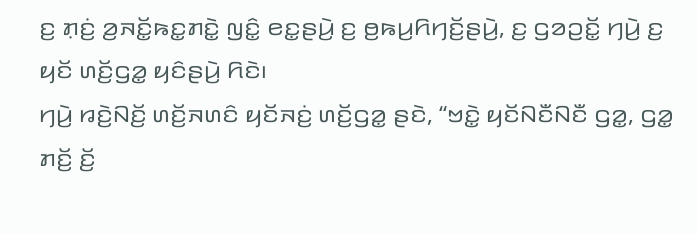ꤢ꤬ ꤊ꤫ꤢꤦ꤬ ꤤ꤬ꤏꤢꤩ꤭ꤒꤢ꤭ꤊꤢꤧ꤭ ꤜꤢꤨ꤭ ꤕꤢ꤭ꤔꤣꤧ꤬ ꤢ꤬ ꤥ꤬ꤒꤣ꤬ꤖꤚꤢꤩ꤬ꤔꤣꤧ꤬, ꤢ꤬ ꤞꤤꤑꤢꤩ꤭ ꤚꤣꤧ꤬ ꤢ꤬ ꤟꤢꤩ ꤛꤢꤩ꤬ꤞꤤ꤭ ꤟꤢꤨꤔꤣꤧ꤬ ꤖꤢꤧ꤯
ꤚꤣꤧ꤬ ꤙꤢꤧ꤬ꤡꤢꤩ꤬ ꤛꤢꤩ꤬ꤏꤛꤢꤨ ꤟꤢꤩꤏꤢꤦ꤬ ꤛꤢꤩ꤬ꤞꤤ꤭ ꤔꤢꤧ, “ꤠꤢꤧ꤭ ꤟꤢꤩꤡꤢꤪꤡꤢꤪ ꤞꤤ꤭, ꤞꤤ꤭ ꤊꤢꤩ꤬ ꤢꤩ꤬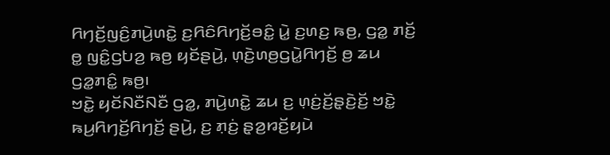ꤖꤚꤢꤩ꤬ꤜꤢꤨ꤬ꤊꤣꤧ꤬ꤛꤢꤧ꤭ ꤢ꤬ꤖꤢꤨꤖꤚꤢꤩ꤬ꤋꤢꤨ꤭ ꤣꤧ꤭ ꤢ꤬ꤛꤢ꤬ ꤒꤥ꤬, ꤞꤤ꤭ ꤊꤢꤩ꤬ ꤥ꤭ ꤜꤢꤨ꤭ꤞꤝꤤ꤬ ꤒꤥ꤬ ꤟꤢꤩꤔꤣꤧ꤬, ꤛ꤫ꤢꤧ꤬ꤛꤥ꤬ꤞꤣꤧ꤭ꤖꤚꤢꤩ꤬ ꤥ꤬ ꤘꤣ ꤞꤤ꤭ꤊꤢꤨ꤭ ꤒꤥ꤬꤯
ꤠꤢꤧ꤭ ꤟꤢꤩꤡꤢꤪꤡꤢꤪ ꤞꤤ꤭, ꤊꤣꤧ꤬ꤛꤢꤧ꤭ ꤘꤣ ꤢ꤬ ꤛ꤫ꤢꤦ꤬ꤢꤩ꤬ꤔ꤫ꤢꤧ꤬ꤢꤩ꤬ ꤠꤢꤧ꤭ ꤒꤣ꤬ꤖꤚꤢꤩ꤬ꤖꤚꤢꤩ꤬ ꤔꤣꤧ꤬, ꤢ꤬ ꤊ꤫ꤢꤦ꤬ ꤔ꤫ꤤ꤬ꤙꤢꤩ꤬ꤟꤣꤧ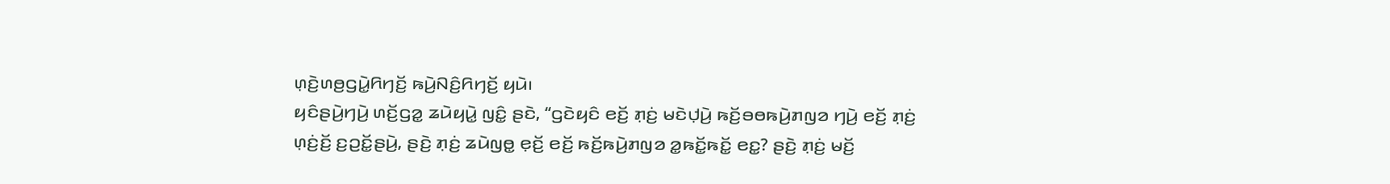ꤛ꤫ꤢꤧ꤬ꤛꤥ꤬ꤞꤣꤧ꤭ꤖꤚꤢꤩ꤬ ꤒꤣꤧ꤬ꤡꤢꤨ꤬ꤖꤚꤢꤩ꤬ ꤟꤣꤧ꤯
ꤟꤢꤨꤔꤣꤧ꤬ꤚꤣꤧ꤬ ꤛꤢꤩ꤬ꤞꤤ꤭ ꤘꤣꤧꤟꤣꤧ꤭ ꤜꤢꤨ꤭ ꤔꤢꤧ, “ꤞꤢꤧꤟꤢꤨ ꤕꤢꤩ꤬ ꤊ꤫ꤢꤦ꤬ ꤗꤢꤧꤓ꤫ꤣꤧ꤬ ꤒꤢꤩ꤬ꤋꤥꤒꤣꤧ꤬ꤊꤜꤤ ꤚꤣꤧ꤬ ꤕꤢꤩ꤬ ꤊ꤫ꤢꤦ꤬ ꤛ꤫ꤢꤦ꤬ꤢꤩ꤬ ꤢ꤬ꤑꤢꤩ꤭ꤔꤣꤧ꤬, ꤔꤢꤧ꤬ ꤊ꤫ꤢꤦ꤬ ꤘꤣꤧꤜꤥ꤭ ꤕ꤫ꤢꤩ꤬ ꤕꤢꤩ꤬ ꤒꤢꤩ꤬ꤒꤣꤧ꤬ꤊꤜꤤ ꤤ꤭ꤒꤢꤩ꤭ꤒꤢꤩ꤭ ꤕꤢ꤭? ꤔꤢꤧ꤬ ꤊ꤫ꤢꤦ꤬ ꤗꤢꤩ꤬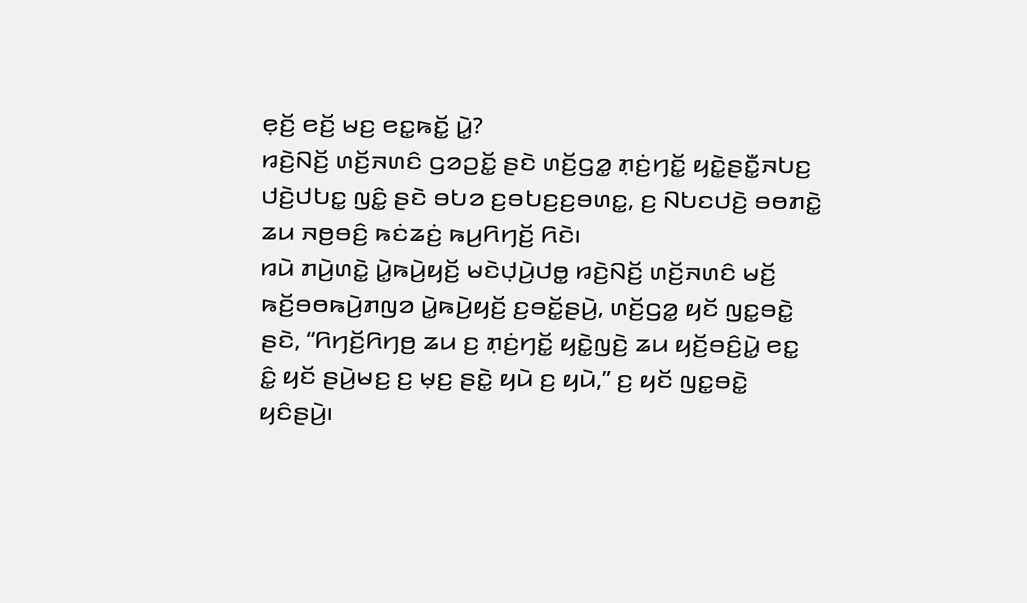ꤕ꤫ꤢꤩ꤬ ꤕꤢꤩ꤬ ꤗꤢ꤬ ꤕꤢ꤭ꤒꤢꤩ꤭ ꤣꤧ꤭?
ꤙꤢꤧ꤬ꤡꤢꤩ꤬ ꤛꤢꤩ꤬ꤏꤛꤢꤨ ꤞꤤꤑꤢꤩ꤭ ꤔꤢꤧ ꤛꤢꤩ꤬ꤞꤤ꤭ ꤊ꤫ꤢꤦ꤬ꤚꤢꤩ꤭ ꤟꤢꤧ꤭ꤔꤢꤪ꤭ꤏꤝꤢ꤬ ꤓꤢꤧ꤬ꤓꤝꤢ꤭ ꤜꤢꤨ꤭ ꤔꤢꤧ ꤋꤝꤤ ꤢ꤬ꤋꤝꤢ꤬ꤢ꤬ꤋꤛꤢ꤭, ꤢ꤬ ꤡꤝꤢꤓꤢꤧ꤬ ꤋꤥꤊꤢꤧ꤭ ꤘꤣ ꤏꤥ꤬ꤋꤢꤨ꤬ ꤒꤢꤦꤘꤢꤦ꤬ ꤒꤣ꤬ꤖꤚꤢꤩ꤬ ꤖꤢꤧ꤯
ꤙꤣꤧ ꤊꤣꤧ꤬ꤛꤢꤧ꤭ ꤣꤧ꤭ꤒꤣꤧ꤬ꤟꤢꤩ꤬ ꤗꤢꤧꤓ꤫ꤣꤧ꤬ꤓꤥ꤭ ꤙꤢꤧ꤬ꤡꤢꤩ꤬ ꤛꤢꤩ꤬ꤏꤛꤢꤨ ꤗꤢꤩ꤬ ꤒꤢꤩ꤬ꤋꤥꤒꤣꤧ꤬ꤊꤜꤤ ꤣꤧ꤭ꤒꤣꤧ꤬ꤟꤢꤩ꤬ ꤢ꤬ꤋꤢꤩ꤭ꤔꤣꤧ꤬, ꤛꤢꤩ꤬ꤞꤤ꤭ ꤟꤢꤩ ꤜꤢ꤭ꤋꤢꤧ꤭ ꤔꤢꤧ, “ꤖꤚꤢꤩ꤬ꤖꤚꤥ꤬ ꤘꤣ ꤢ꤬ ꤊ꤫ꤢꤦ꤬ꤚꤢꤩ꤭ ꤟꤢꤧ꤭ꤜꤢꤧ꤬ ꤘꤣ ꤟꤢꤩ꤬ꤋꤢꤨ꤬ꤣꤧ꤭ ꤕꤢ꤭ ꤢꤨ꤭ ꤟꤢꤩ ꤔꤣꤧ꤬ꤗꤢ꤬ ꤢ꤬ ꤗ꤫ꤢ꤬ ꤔꤢꤧ꤭ ꤟꤣꤧ ꤢ꤬ ꤟꤣꤧ,” ꤢ꤬ ꤟꤢꤩ ꤜꤢ꤭ꤋꤢꤧ꤭ ꤟꤢꤨꤔꤣꤧ꤬꤯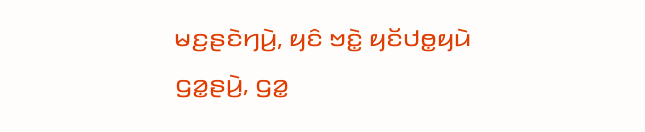ꤗꤢ꤬ꤔꤢꤧꤚꤣꤧ꤬, ꤟꤢꤨ ꤠꤢꤧ꤭ ꤟꤢꤩꤓꤥ꤭ꤟꤣꤧ ꤞꤤ꤭ꤔꤣꤧ꤬, ꤞꤤ꤭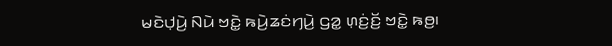ꤗꤢꤧꤓ꤫ꤣꤧ꤬ ꤡꤣꤧ ꤠꤢꤧ꤭ ꤒꤣꤧ꤬ꤘꤢꤦꤚꤣꤧ꤬ ꤞꤤ꤭ ꤛ꤫ꤢꤦ꤬ꤢꤩ꤬ ꤠꤢꤧ꤭ ꤒꤥ꤬꤯